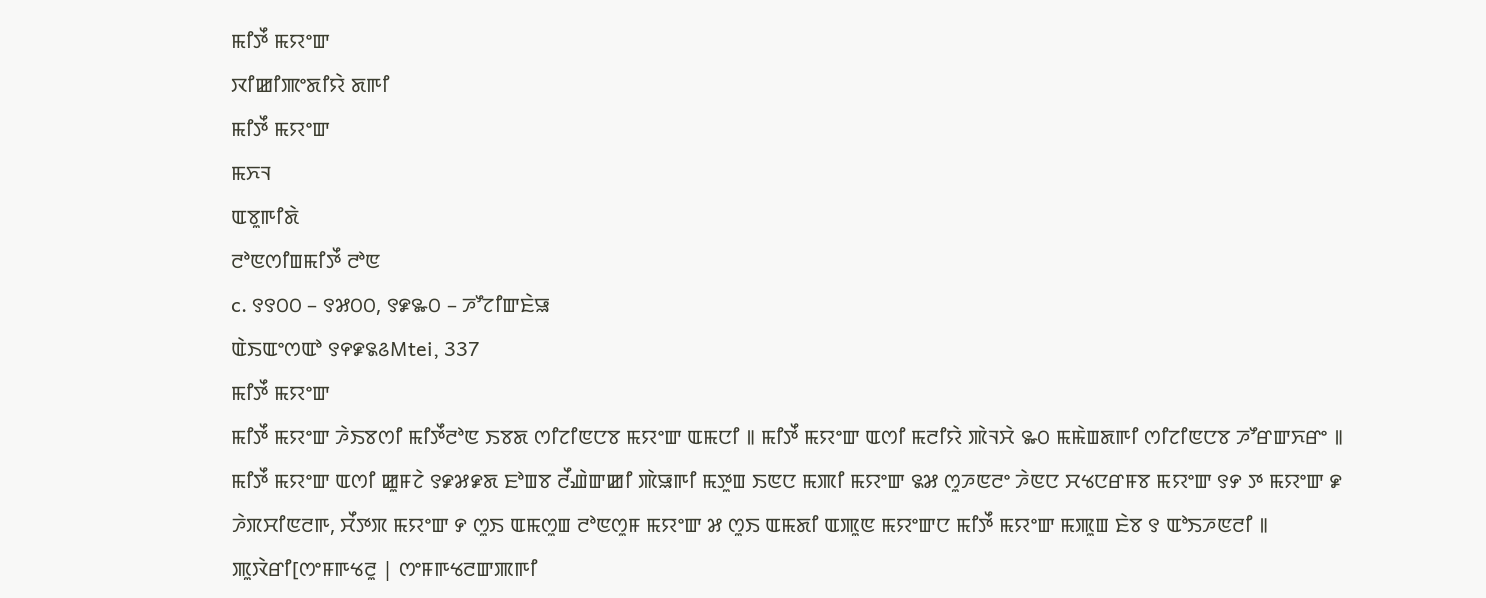ꯃꯤꯇꯩ ꯃꯌꯦꯛ
ꯋꯤꯀꯤꯄꯦꯗꯤꯌꯥ ꯗꯒꯤ
ꯃꯤꯇꯩ ꯃꯌꯦꯛ
ꯃꯈꯜ
ꯑꯕꯨꯒꯤꯗꯥ
ꯂꯣꯟꯁꯤꯡꯃꯤꯇꯩ ꯂꯣꯟ
c. ꯱꯱꯰꯰ – ꯱꯷꯰꯰, ꯱꯹꯳꯰ – ꯍꯧꯖꯤꯛꯐꯥꯎ
ꯑꯥꯏꯑꯦꯁꯑꯣ ꯱꯵꯹꯲꯴Mtei, 337
ꯃꯤꯇꯩ ꯃꯌꯦꯛ
ꯃꯤꯇꯩ ꯃꯌꯦꯛ ꯍꯥꯏꯕꯁꯤ ꯃꯤꯇꯩꯂꯣꯟ ꯏꯕꯗ ꯁꯤꯖꯤꯟꯅꯕ ꯃꯌꯦꯛ ꯑꯃꯅꯤ ꯫ ꯃꯤꯇꯩ ꯃꯌꯦꯛ ꯑꯁꯤ ꯃꯂꯤꯌꯥ ꯄꯥꯜꯆꯥ ꯳꯰ ꯃꯃꯥꯡꯗꯒꯤ ꯁꯤꯖꯤꯟꯅꯕ ꯍꯧꯔꯛꯈꯔꯦ ꯫ ꯃꯤꯇꯩ ꯃꯌꯦꯛ ꯑꯁꯤ ꯀꯨꯝꯖꯥ ꯱꯹꯷꯹ꯗ ꯐꯣꯡꯕ ꯂꯩꯉꯥꯛꯀꯤ ꯄꯥꯎꯒꯤ ꯃꯇꯨꯡ ꯏꯟꯅ ꯃꯄꯤ ꯃꯌꯦꯛ ꯲꯷ ꯁꯨꯍꯟꯂꯦ ꯍꯥꯟꯅ ꯆꯠꯅꯔꯝꯕ ꯃꯌꯦꯛ ꯱꯸ ꯇ ꯃꯌꯦꯛ ꯹ ꯍꯥꯞꯆꯤꯟꯂꯒ, ꯆꯩꯇꯞ ꯃꯌꯦꯛ ꯸ ꯁꯨꯏ ꯑꯃꯁꯨꯡ ꯂꯣꯟꯁꯨꯝ ꯃꯌꯦꯛ ꯷ ꯁꯨꯏ ꯑꯃꯗꯤ ꯑꯄꯨꯟ ꯃꯌꯦꯛꯅ ꯃꯤꯇꯩ ꯃꯌꯦꯛ ꯃꯄꯨꯡ ꯐꯥꯕ ꯱ ꯑꯣꯏꯍꯟꯂꯤ ꯫
ꯄꯨꯋꯥꯔꯤ[ꯁꯦꯝꯒꯠꯂꯨ | ꯁꯦꯝꯒꯠꯂꯛꯄꯒꯤ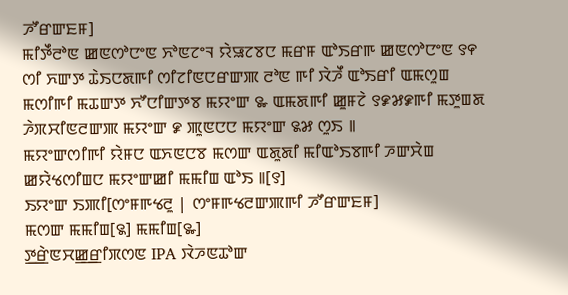ꯍꯧꯔꯛꯐꯝ]
ꯃꯤꯇꯩꯂꯣꯟ ꯀꯟꯁꯣꯅꯦꯟ ꯈꯣꯟꯖꯦꯜ ꯌꯥꯎꯖꯕꯅ ꯃꯔꯝ ꯑꯣꯏꯔꯒ ꯀꯟꯁꯣꯅꯦꯟ ꯱꯵ ꯁꯤ ꯈꯛꯇ ꯊꯥꯏꯅꯗꯒꯤ ꯁꯤꯖꯤꯟꯅꯔꯛꯄ ꯂꯣꯟ ꯒꯤ ꯋꯥꯍꯩ ꯑꯣꯏꯔꯤ ꯑꯃꯁꯨꯡ ꯃꯁꯤꯒꯤ ꯃꯊꯛꯇ ꯈꯧꯅꯤꯛꯇꯕ ꯃꯌꯦꯛ ꯳ ꯑꯃꯗꯒꯤ ꯀꯨꯝꯖꯥ ꯱꯹꯷꯹ꯒꯤ ꯃꯇꯨꯡꯗ ꯍꯥꯞꯆꯤꯟꯂꯛꯄ ꯃꯌꯦꯛ ꯹ ꯄꯨꯟꯅꯅ ꯃꯌꯦꯛ ꯲꯷ ꯁꯨꯏ ꯫
ꯃꯌꯦꯛꯁꯤꯒꯤ ꯌꯥꯝꯅ ꯑꯈꯟꯅꯕ ꯃꯁꯛ ꯑꯗꯨꯗꯤ ꯃꯤꯑꯣꯏꯕꯒꯤ ꯍꯛꯆꯥꯡ ꯀꯌꯥꯠꯁꯤꯡꯅ ꯃꯌꯦꯛꯀꯤ ꯃꯃꯤꯡ ꯑꯣꯏ ꯫[꯱]
ꯏꯌꯦꯛ ꯏꯄꯤ[ꯁꯦꯝꯒꯠꯂꯨ | ꯁꯦꯝꯒꯠꯂꯛꯄꯒꯤ ꯍꯧꯔꯛꯐꯝ]
ꯃꯁꯛ ꯃꯃꯤꯡ[꯲] ꯃꯃꯤꯡ[꯳]
ꯇ꯭ꯔꯥꯟꯆꯀ꯭ꯔꯤꯞꯁꯟ IPA ꯋꯥꯍꯟꯊꯣꯛ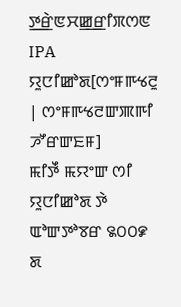ꯇ꯭ꯔꯥꯟꯆꯀ꯭ꯔꯤꯞꯁꯟ IPA
ꯌꯨꯅꯤꯀꯣꯗ[ꯁꯦꯝꯒꯠꯂꯨ | ꯁꯦꯝꯒꯠꯂꯛꯄꯒꯤ ꯍꯧꯔꯛꯐꯝ]
ꯃꯤꯇꯩ ꯃꯌꯦꯛ ꯁꯤ ꯌꯨꯅꯤꯀꯣꯗ ꯇꯥ ꯑꯣꯛꯇꯣꯕꯔ ꯲꯰꯰꯹ ꯗ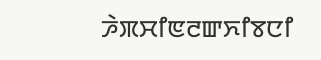ꯍꯥꯞꯆꯤꯟꯂꯛꯈꯤꯕꯅꯤ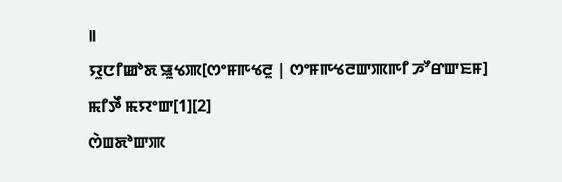꯫
ꯌꯨꯅꯤꯀꯣꯗ ꯎꯨꯠꯄ[ꯁꯦꯝꯒꯠꯂꯨ | ꯁꯦꯝꯒꯠꯂꯛꯄꯒꯤ ꯍꯧꯔꯛꯐꯝ]
ꯃꯤꯇꯩ ꯃꯌꯦꯛ[1][2]
ꯁꯥꯡꯗꯣꯛꯄ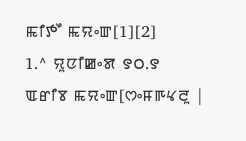ꯃꯤꯇꯩ ꯃꯌꯦꯛ[1][2]
1.^ ꯌꯨꯅꯤꯀꯦꯗ ꯱꯰.꯱
ꯑꯔꯤꯕ ꯃꯌꯦꯛ[ꯁꯦꯝꯒꯠꯂꯨ |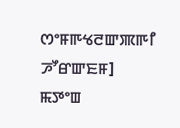ꯁꯦꯝꯒꯠꯂꯛꯄꯒꯤ ꯍꯧꯔꯛꯐꯝ]
ꯃꯇꯦꯡ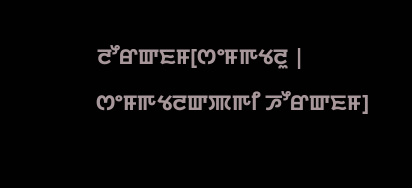ꯂꯧꯔꯛꯐꯝ[ꯁꯦꯝꯒꯠꯂꯨ | ꯁꯦꯝꯒꯠꯂꯛꯄꯒꯤ ꯍꯧꯔꯛꯐꯝ]